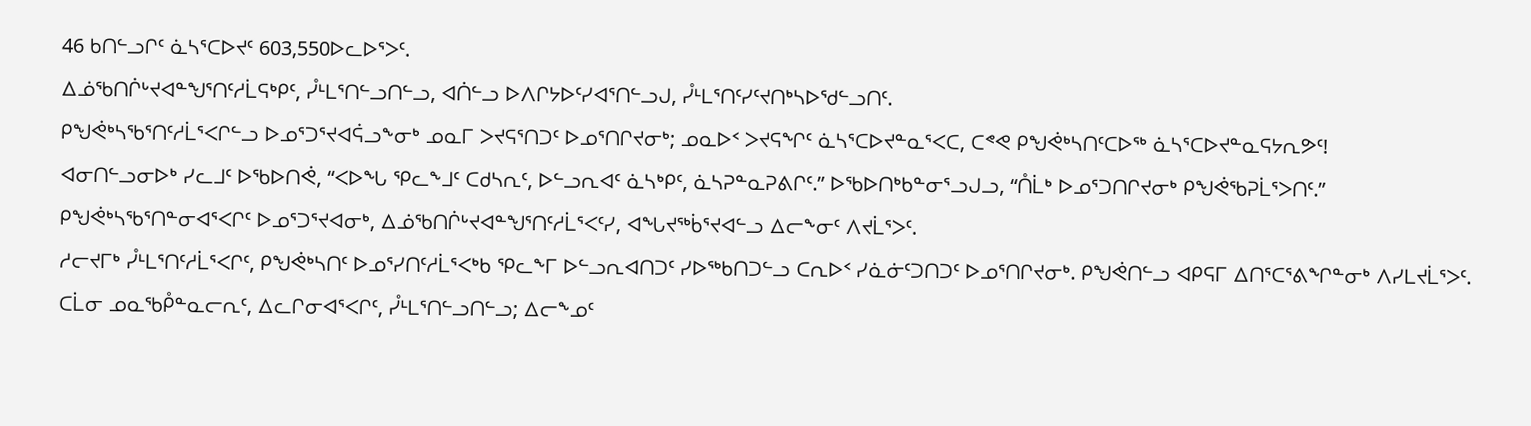46 ᑲᑎᓪᓗᒋᑦ ᓈᓴᕐᑕᐅᔪᑦ 603,550ᐅᓚᐅᕐᐳᑦ.
ᐃᓅᖃᑎᒌᒡᔪᐊᓐᖑᕐᑎᑦᓱᒫᕋᒃᑭᑦ, ᓮᒻᒪᕐᑎᓪᓗᑎᓪᓗ, ᐊᑏᓪᓗ ᐅᐱᒋᔭᐅᑦᓯᐊᕐᑎᓪᓗᒍ, ᓮᒻᒪᕐᑎᑦᓯᑦᔪᑎᒃᓴᐅᖁᓪᓗᑎᑦ.
ᑭᖑᕚᒃᓴᖃᕐᑎᑦᓱᒫᕐᐸᒋᓪᓗ ᐅᓄᕐᑐᕐᔪᐊᕌᓗᖕᓂᒃ ᓄᓇᒥ ᐳᔪᕋᕐᑎᑐᑦ ᐅᓄᕐᑎᒋᔪᓂᒃ; ᓄᓇᐅᑉ ᐳᔪᕋᖏᑦ ᓈᓴᕐᑕᐅᔪᓐᓇᕐᐸᑕ, ᑕᕝᕙ ᑭᖑᕚᒃᓴᑎᑦᑕᐅᖅ ᓈᓴᕐᑕᐅᔪᓐᓇᕋᔭᕆᕗᑦ!
ᐊᓂᑎᓪᓗᓂᐅᒃ ᓯᓚᒧᑦ ᐅᖃᐅᑎᕚ, “ᐸᐅᖓ ᕿᓚᖕᒧᑦ ᑕᑯᓴᕆᑦ, ᐅᓪᓗᕆᐊᑦ ᓈᓴᒃᑭᑦ, ᓈᓴᕈᓐᓇᕈᕕᒋᑦ.” ᐅᖃᐅᑎᒃᑲᓐᓂᕐᓗᒍᓗ, “ᑍᒫᒃ ᐅᓄᕐᑐᑎᒋᔪᓂᒃ ᑭᖑᕚᖃᕈᒫᕐᐳᑎᑦ.”
ᑭᖑᕚᒃᓴᖃᕐᑎᓐᓂᐊᕐᐸᒋᑦ ᐅᓄᕐᑐᕐᔪᐊᓂᒃ, ᐃᓅᖃᑎᒌᒡᔪᐊᓐᖑᕐᑎᑦᓱᒫᕐᐸᑦᓯ, ᐊᖓᔪᖅᑳᕐᔪᐊᓪᓗ ᐃᓕᖕᓂᑦ ᐱᔪᒫᕐᐳᑦ.
ᓱᓕᔪᒥᒃ ᓮᒻᒪᕐᑎᑦᓱᒫᕐᐸᒋᑦ, ᑭᖑᕚᒃᓴᑎᑦ ᐅᓄᕐᓯᑎᑦᓱᒫᕐᐸᒃᑲ ᕿᓚᖕᒥ ᐅᓪᓗᕆᐊᑎᑐᑦ ᓯᐅᖅᑲᑎᑐᓪᓗ ᑕᕆᐅᑉ ᓯᓈᓃᑦᑐᑎᑐᑦ ᐅᓄᕐᑎᒋᔪᓂᒃ. ᑭᖑᕚᑎᓪᓗ ᐊᑭᕋᒥ ᐃᑎᕐᑕᕐᕕᖏᓐᓂᒃ ᐱᓯᒪᔪᒫᕐᐳᑦ.
ᑕᒫᓂ ᓄᓇᖃᑬᓐᓇᓕᕆᑦ, ᐃᓚᒋᓂᐊᕐᐸᒋᑦ, ᓮᒻᒪᕐᑎᓪᓗᑎᓪᓗ; ᐃᓕᖕᓄᑦ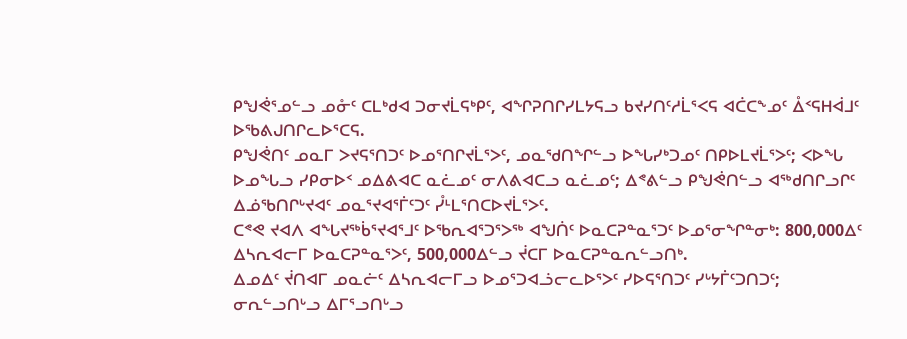ᑭᖑᕚᕐᓄᓪᓗ ᓄᓁᑦ ᑕᒪᒃᑯᐊ ᑐᓂᔪᒫᕋᒃᑭᑦ, ᐊᖏᕈᑎᒋᓯᒪᔭᕋᓗ ᑲᔪᓯᑎᑦᓱᒫᕐᐸᕋ ᐊᑖᑕᖕᓄᑦ ᐂᑉᕋᕼᐋᒧᑦ ᐅᖃᕕᒍᑎᒋᓚᐅᕐᑕᕋ.
ᑭᖑᕚᑎᑦ ᓄᓇᒥ ᐳᔪᕋᕐᑎᑐᑦ ᐅᓄᕐᑎᒋᔪᒫᕐᐳᑦ, ᓄᓇᖁᑎᖏᓪᓗ ᐅᖓᓯᒃᑐᓄᑦ ᑎᑭᐅᒪᔪᒫᕐᐳᑦ; ᐸᐅᖓ ᐅᓄᖓᓗ ᓯᑭᓂᐅᑉ ᓄᐃᕕᐊᑕ ᓇᓛᓄᑦ ᓂᐱᕕᐊᑕᓗ ᓇᓛᓄᑦ; ᐃᕝᕕᓪᓗ ᑭᖑᕚᑎᓪᓗ ᐊᖅᑯᑎᒋᓗᒋᑦ ᐃᓅᖃᑎᒋᒡᔪᐊᑦ ᓄᓇᕐᔪᐊᕐᒦᑦᑐᑦ ᓮᒻᒪᕐᑎᑕᐅᔪᒫᕐᐳᑦ.
ᑕᕝᕙ ᔪᐊᐱ ᐊᖓᔪᖅᑳᕐᔪᐊᕐᒧᑦ ᐅᖃᕆᐊᕐᑐᕐᐳᖅ ᐊᖑᑏᑦ ᐅᓇᑕᕈᓐᓇᕐᑐᑦ ᐅᓄᕐᓂᖏᓐᓂᒃ: 800,000ᐃᑦ ᐃᓴᕆᐊᓕᒥ ᐅᓇᑕᕈᓐᓇᕐᐳᑦ, 500,000ᐃᓪᓗ ᔫᑕᒥ ᐅᓇᑕᕈᓐᓇᕆᓪᓗᑎᒃ.
ᐃᓄᐃᑦ ᔫᑎᐊᒥ ᓄᓇᓖᑦ ᐃᓴᕆᐊᓕᒥᓗ ᐅᓄᕐᑐᐊᓘᓕᓚᐅᕐᐳᑦ ᓯᐅᕋᕐᑎᑐᑦ ᓯᒡᔭᒦᑦᑐᑎᑐᑦ; ᓂᕆᓪᓗᑎᒡᓗ ᐃᒥᕐᓗᑎᒡᓗ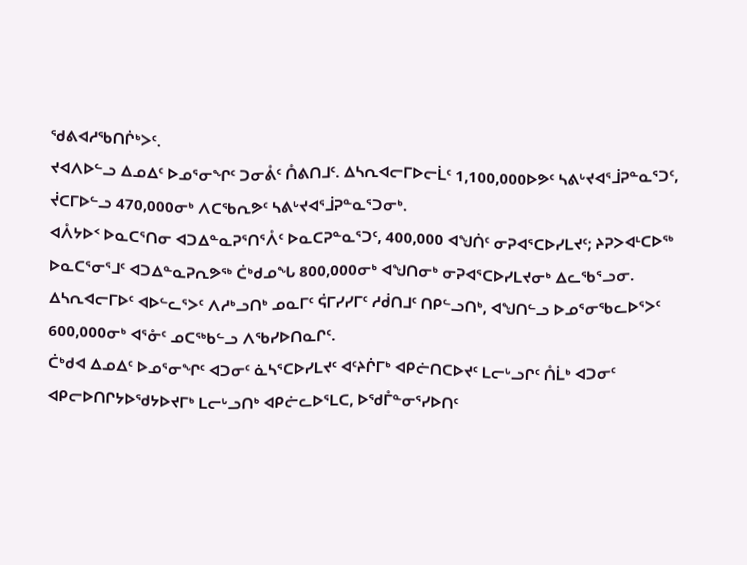ᖁᕕᐊᓱᖃᑎᒌᒃᐳᑦ.
ᔪᐊᐱᐅᓪᓗ ᐃᓄᐃᑦ ᐅᓄᕐᓂᖏᑦ ᑐᓂᕔᑦ ᑍᕕᑎᒧᑦ. ᐃᓴᕆᐊᓕᒥᐅᓕᒫᑦ 1,100,000ᐅᕗᑦ ᓴᕕᒡᔪᐊᕐᒨᕈᓐᓇᕐᑐᑦ, ᔫᑕᒥᐅᓪᓗ 470,000ᓂᒃ ᐱᑕᖃᕆᕗᑦ ᓴᕕᒡᔪᐊᕐᒨᕈᓐᓇᕐᑐᓂᒃ.
ᐊᐰᔭᐅᑉ ᐅᓇᑕᕐᑎᓂ ᐊᑐᐃᓐᓇᕈᕐᑎᕐᐰᑦ ᐅᓇᑕᕈᓐᓇᕐᑐᑦ, 400,000 ᐊᖑᑏᑦ ᓂᕈᐊᕐᑕᐅᓯᒪᔪᑦ; ᔨᕈᐳᐊᒻᑕᐅᖅ ᐅᓇᑕᕐᓂᕐᒧᑦ ᐊᑐᐃᓐᓇᕈᕆᕗᖅ ᑖᒃᑯᓄᖓ 800,000ᓂᒃ ᐊᖑᑎᓂᒃ ᓂᕈᐊᕐᑕᐅᓯᒪᔪᓂᒃ ᐃᓚᖃᕐᓗᓂ.
ᐃᓴᕆᐊᓕᒥᐅᑦ ᐊᐅᓪᓚᕐᐳᑦ ᐱᓱᒃᓗᑎᒃ ᓄᓇᒥᑦ ᕌᒥᓯᓯᒥᑦ ᓱᑰᑎᒧᑦ ᑎᑭᓪᓗᑎᒃ, ᐊᖑᑎᓪᓗ ᐅᓄᕐᓂᖃᓚᐅᕐᐳᑦ 600,000ᓂᒃ ᐊᕐᓁᑦ ᓄᑕᖅᑲᓪᓗ ᐱᖃᓯᐅᑎᓇᒋᑦ.
ᑖᒃᑯᐊ ᐃᓄᐃᑦ ᐅᓄᕐᓂᖏᑦ ᐊᑐᓂᑦ ᓈᓴᕐᑕᐅᓯᒪᔪᑦ ᐊᑦᔨᒌᒥᒃ ᐊᑭᓖᑎᑕᐅᔪᑦ ᒪᓕᒡᓗᒋᑦ ᑍᒫᒃ ᐊᑐᓂᑦ ᐊᑭᓕᐅᑎᒋᔭᐅᖁᔭᐅᔪᒥᒃ ᒪᓕᒡᓗᑎᒃ ᐊᑭᓖᓚᐅᕐᒪᑕ, ᐅᖁᒤᓐᓂᕐᓯᐅᑎᑦ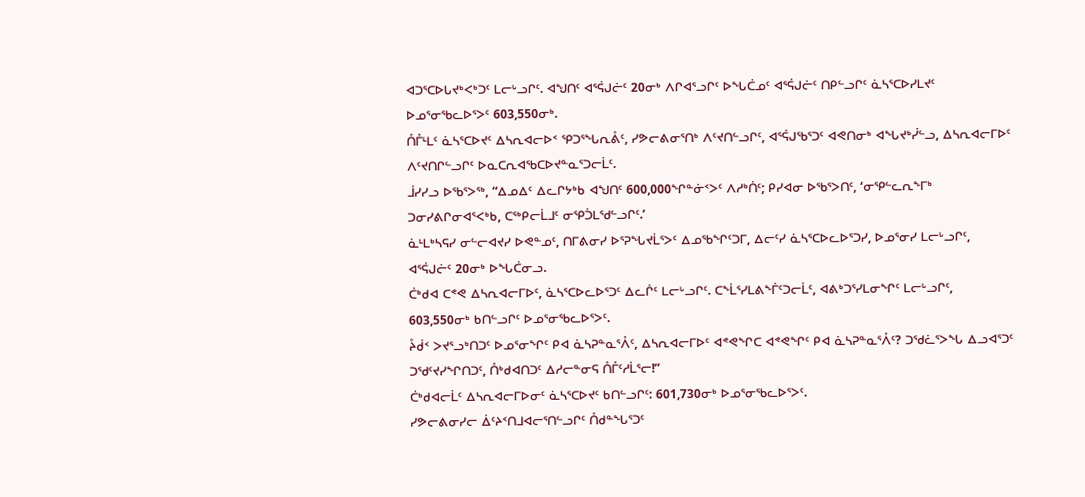ᐊᑐᕐᑕᐅᒐᔪᒃᐸᒃᑐᑦ ᒪᓕᒡᓗᒋᑦ. ᐊᖑᑎᑦ ᐊᕐᕌᒍᓖᑦ 20ᓂᒃ ᐱᒋᐊᕐᓗᒋᑦ ᐅᖓᑖᓄᑦ ᐊᕐᕌᒍᓖᑦ ᑎᑭᓪᓗᒋᑦ ᓈᓴᕐᑕᐅᓯᒪᔪᑦ ᐅᓄᕐᓂᖃᓚᐅᕐᐳᑦ 603,550ᓂᒃ.
ᑍᒤᒻᒪᑦ ᓈᓴᕐᑕᐅᔪᑦ ᐃᓴᕆᐊᓕᐅᑉ ᕿᑐᕐᖓᕆᕔᑦ, ᓯᕗᓕᕕᓂᕐᑎᒃ ᐱᑦᔪᑎᓪᓗᒋᑦ, ᐊᕐᕌᒍᖃᕐᑐᑦ ᐊᕙᑎᓂᒃ ᐊᖓᔪᒃᓰᓪᓗ, ᐃᓴᕆᐊᓕᒥᐅᑦ ᐱᑦᔪᑎᒋᓪᓗᒋᑦ ᐅᓇᑕᕆᐊᖃᑕᐅᔪᓐᓇᕐᑐᓕᒫᑦ.
ᒨᓯᓯᓗ ᐅᖃᕐᐳᖅ, “ᐃᓄᐃᑦ ᐃᓚᒋᔭᒃᑲ ᐊᖑᑎᑦ 600,000ᖏᓐᓃᑉᐳᑦ ᐱᓱᒃᑏᑦ; ᑭᓯᐊᓂ ᐅᖃᕐᐳᑎᑦ, ‘ᓂᕿᓪᓚᕆᖕᒥᒃ ᑐᓂᓯᕕᒋᓂᐊᕐᐸᒃᑲ, ᑕᖅᑭᓕᒫᒧᑦ ᓂᕿᑑᒪᖁᓪᓗᒋᑦ.’
ᓈᒻᒪᒃᓴᕋᓯ ᓂᓪᓕᐊᔪᓯ ᐅᕙᓐᓄᑦ, ᑎᒥᕕᓂᓯ ᐅᕐᕈᖓᔪᒫᕐᐳᑦ ᐃᓄᖃᖏᑦᑐᒥ, ᐃᓕᑦᓯ ᓈᓴᕐᑕᐅᓚᐅᕐᑐᓯ, ᐅᓄᕐᓂᓯ ᒪᓕᒡᓗᒋᑦ, ᐊᕐᕌᒍᓖᑦ 20ᓂᒃ ᐅᖓᑖᓂᓗ.
ᑖᒃᑯᐊ ᑕᕝᕙ ᐃᓴᕆᐊᓕᒥᐅᑦ, ᓈᓴᕐᑕᐅᓚᐅᕐᑐᑦ ᐃᓚᒌᑦ ᒪᓕᒡᓗᒋᑦ. ᑕᖕᒫᕐᓯᒪᕕᖕᒦᑦᑐᓕᒫᑦ, ᐊᕕᒃᑐᕐᓯᒪᓂᖏᑦ ᒪᓕᒡᓗᒋᑦ, 603,550ᓂᒃ ᑲᑎᓪᓗᒋᑦ ᐅᓄᕐᓂᖃᓚᐅᕐᐳᑦ.
ᔧᑰᑉ ᐳᔪᕐᓗᒃᑎᑐᑦ ᐅᓄᕐᓂᖏᑦ ᑭᐊ ᓈᓴᕈᓐᓇᕐᐰᑦ, ᐃᓴᕆᐊᓕᒥᐅᑦ ᐊᕝᕙᖏᑕ ᐊᕝᕙᖏᑦ ᑭᐊ ᓈᓴᕈᓐᓇᕐᐰᑦ? ᑐᖁᓛᕐᐳᖓ ᐃᓗᐊᕐᑐᑦ ᑐᖁᑦᔪᓯᖏᑎᑐᑦ, ᑍᒃᑯᐊᑎᑐᑦ ᐃᓱᓕᓐᓂᕋ ᑍᒤᑦᓱᒫᕐᓕ!”
ᑖᒃᑯᐊᓕᒫᑦ ᐃᓴᕆᐊᓕᒥᐅᓂᑦ ᓈᓴᕐᑕᐅᔪᑦ ᑲᑎᓪᓗᒋᑦ: 601,730ᓂᒃ ᐅᓄᕐᓂᖃᓚᐅᕐᐳᑦ.
ᓯᕗᓕᕕᓂᓯᓕ ᐄᑦᔨᑉᑎᒧᐊᓕᕐᑎᓪᓗᒋᑦ ᑍᑯᓐᖓᕐᑐᑦ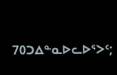70ᑐᐃᓐᓇᐅᓚᐅᕐᐳᑦ;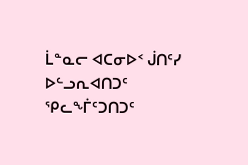ᒫᓐᓇᓕ ᐊᑕᓂᐅᑉ ᒎᑎᑦᓯ ᐅᓪᓗᕆᐊᑎᑐᑦ ᕿᓚᖕᒦᑦᑐᑎᑐᑦ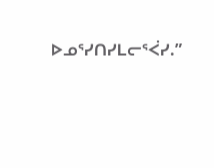ᐅᓄᕐᓯᑎᓯᒪᓕᕐᐹᓯ.”